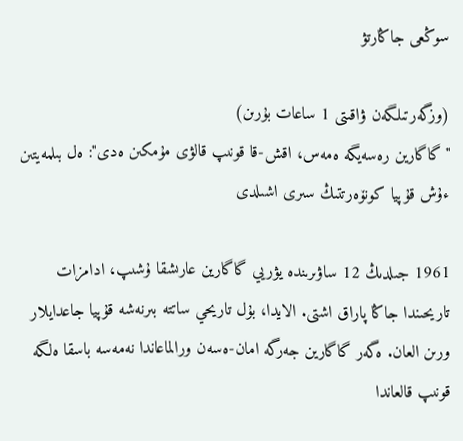سوڭعى جاڭارتۋ

(وزگەرتىلگەن ۋاقىتى 1 ساعات بۇرىن)
"گاگارين رەسەيگە ەمەس، اقش-قا قونىپ قالۋى مۇمكىن ەدى": ەل بىلمەيتىن ءۇش قۇپيا كونۆەرتتىڭ سىرى اشىلدى

1961 جىلدىڭ 12 ساۋىرىندە يۋريي گاگارين عارىشقا ۇشىپ، ادامزات تاريحىندا جاڭا پاراق اشتى. الايدا، بۇل تاريحي ساتتە بىرنەشە قۇپيا جاعدايلار ورىن العان. ەگەر گاگارين جەرگە امان-ەسەن ورالماعاندا نەمەسە باسقا ەلگە قونىپ قالعاندا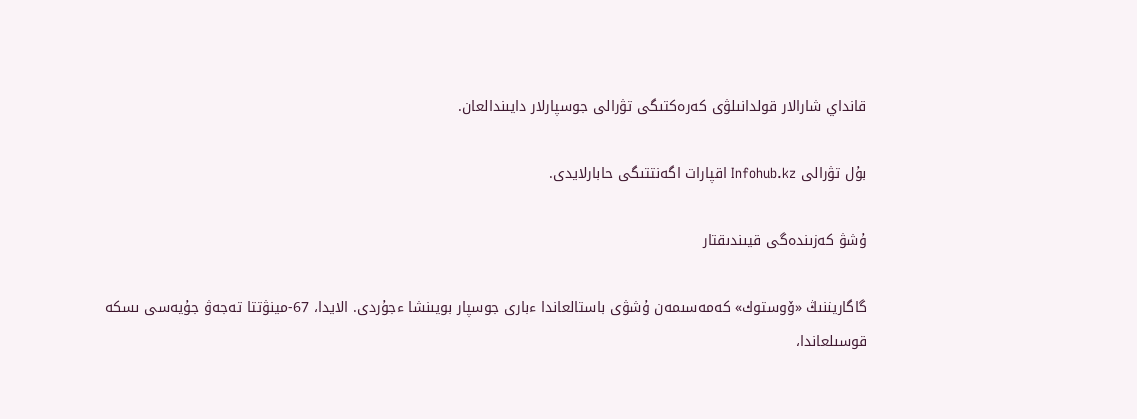قانداي شارالار قولدانىلۋى كەرەكتىگى تۋرالى جوسپارلار دايىندالعان.

بۇل تۋرالى Infohub.kz اقپارات اگەنتتىگى حابارلايدى.

ۇشۋ كەزىندەگى قيىندىقتار

گاگاريننىڭ «ۆوستوك» كەمەسىمەن ۇشۋى باستالعاندا ءبارى جوسپار بويىنشا ءجۇردى. الايدا، 67-مينۋتتا تەجەۋ جۇيەسى ىسكە قوسىلعاندا،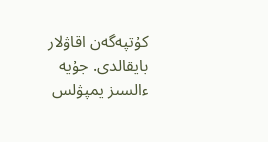كۇتپەگەن اقاۋلار بايقالدى. جۇيە ءالسىز يمپۋلس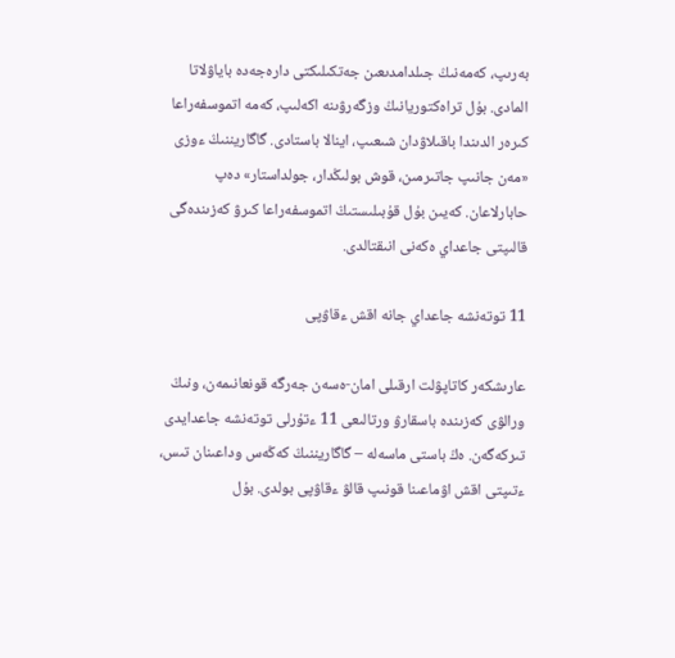بەرىپ، كەمەنىڭ جىلدامدىعىن جەتكىلىكتى دارەجەدە باياۋلاتا المادى. بۇل تراەكتوريانىڭ وزگەرۋىنە اكەلىپ، كەمە اتموسفەراعا كىرەر الدىندا باقىلاۋدان شىعىپ، اينالا باستادى. گاگاريننىڭ ءوزى «مەن جانىپ جاتىرمىن، قوش بولىڭدار، جولداستار» دەپ حابارلاعان. كەيىن بۇل قۇبىلىستىڭ اتموسفەراعا كىرۋ كەزىندەگى قالىپتى جاعداي ەكەنى انىقتالدى.

11 توتەنشە جاعداي جانە اقش ءقاۋپى

عارىشكەر كاتاپۋلت ارقىلى امان-ەسەن جەرگە قونعانىمەن، ونىڭ ورالۋى كەزىندە باسقارۋ ورتالىعى 11 ءتۇرلى توتەنشە جاعدايدى تىركەگەن. ەڭ باستى ماسەلە – گاگاريننىڭ كەڭەس وداعىنان تىس، ءتىپتى اقش اۋماعىنا قونىپ قالۋ ءقاۋپى بولدى. بۇل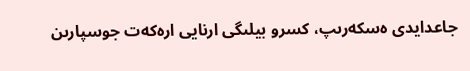جاعدايدى ەسكەرىپ، كسرو بيلىگى ارنايى ارەكەت جوسپارىن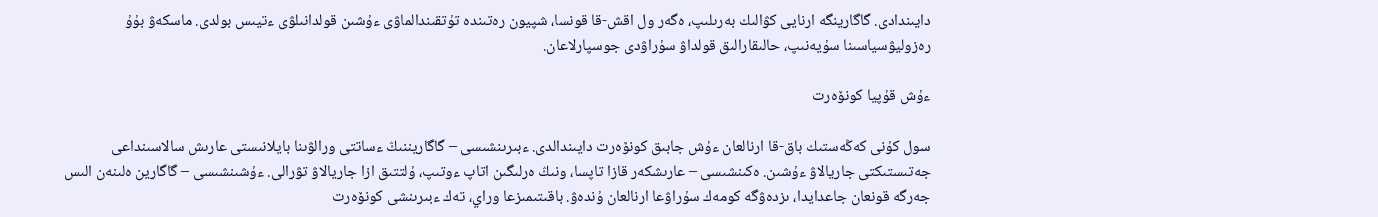دايىندادى. گاگارينگە ارنايى كۋالىك بەرىلىپ، ەگەر ول اقش-قا قونسا، شپيون رەتىندە تۇتقىندالماۋى ءۇشىن قولدانىلۋى ءتيىس بولدى. ماسكەۋ بۇۇ رەزوليۋسياسىنا سۇيەنىپ، حالىقارالىق قولداۋ سۇراۋدى جوسپارلاعان.

ءۇش قۇپيا كونۆەرت

سول كۇنى كەڭەستىك باق-قا ارنالعان ءۇش جابىق كونۆەرت دايىندالدى. ءبىرىنشىسى – گاگاريننىڭ ءساتتى ورالۋىنا بايلانىستى عارىش سالاسىنداعى جەتىستىكتى جاريالاۋ ءۇشىن. ەكىنشىسى – عارىشكەر قازا تاپسا، ونىڭ ەرلىگىن اتاپ ءوتىپ، ۇلتتىق ازا جاريالاۋ تۋرالى. ءۇشىنشىسى – گاگارين ەلىنەن الىس جەرگە قونعان جاعدايدا، ىزدەۋگە كومەك سۇراۋعا ارنالعان ۇندەۋ. باقىتىمىزعا وراي، تەك ءبىرىنشى كونۆەرت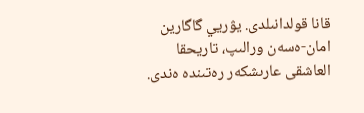قانا قولدانىلدى. يۋريي گاگارين امان-ەسەن ورالىپ، تاريحقا العاشقى عارىشكەر رەتىندە ەندى.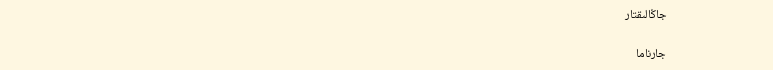جاڭالىقتار

جارناما